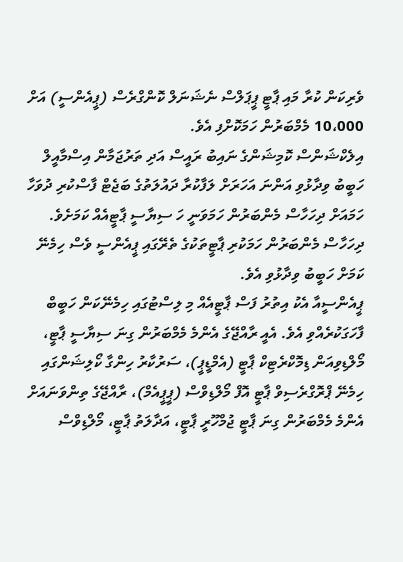ވެރިކަން ކުރާ މައި ޕާޓީ ޕީޕަލްސް ނެޝަނަލް ކޮންގްރެސް (ޕީއެންސީ) އަށް 10،000 މެމްބަރުން ހަމަކޮށްފި އެވެ.
އިލެކްޝަންސް ކޮމިޝަންގެ ނައިބު ރައީސް އަދި ތަރުޖަމާން އިސްމާއީލް ހަބީބު ވިދާޅުވި އަންނަ އަހަރަށް ލަފާކުރާ ދައުލަތުގެ ބަޖެޓް ފާސްކުރި ދުވަހާ ހަމައަށް ދިހަހާސް މެންބަރުން ހަމަވަނީ ހަ ސިޔާސީ ޕާޓީއެއް ކަމަށެވެ.
ދިހަހާސް މެންބަރުން ހަމަކުރި ޕާޓީތަކުގެ ތެރޭގައި ޕީއެންސީ ވެސް ހިމެނޭ ކަމަށް ހަބީބު ވިދާޅުވި އެވެ.
ޕީއެންސީއާ އެކު އިތުރު ފަސް ޕާޓީއެއް މި ލިސްޓުގައި ހިމެނޭކަން ހަބީބް ފާހަގަކުރެއްވި އެވެ. އެއީ ރާއްޖޭގެ އެންމެ މެމްބަރުން ގިނަ ސިޔާސީ ޕާޓީ، މޯލްޑިވިއަން ޑިމޮކްރެޓިކް ޕާޓީ (އެމްޑީޕީ)، ސަރުކާރު ހިންގާ ކޯލިޝަންގައި ހިމެނޭ ޕްރޮގްރެސިވް ޕާޓީ އޮފް މޯލްޑިވްސް (ޕީޕީއެމް)، ރާއްޖޭގެ ތިންވަނައަށް އެންމެ މެމްބަރުން ގިނަ ޕާޓީ ޖުމްހޫރީ ޕާޓީ، އަދާލަތު ޕާޓީ، މޯލްޑިވްސް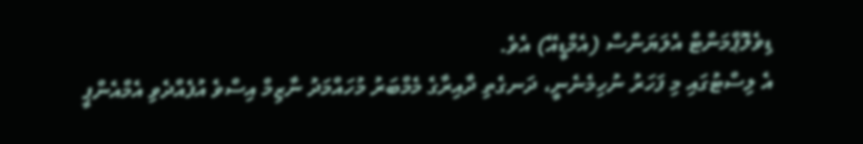ޑިވެލޮޕްމަންޓް އެލަޔަންސް (އެމްޑީއޭ) އެވެ.
އެ ލިސްޓުގައި މި ފަހަރު ނުހިމެނެނީ، ދަނގެތި ދާއިރާގެ މެމްބަރު މުހައްމަދު ނާޒިމް އިސްވެ އުފެއްދެވި އެމްއެންޕީ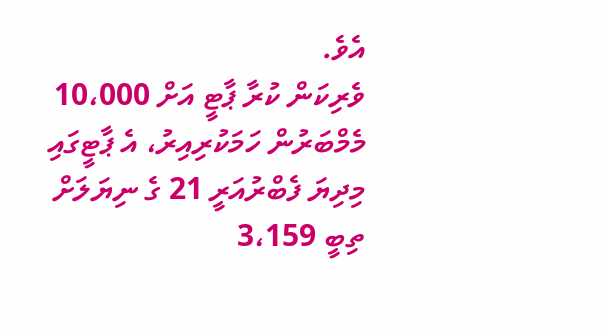އެވެ.
ވެރިކަން ކުރާ ޕާޓީ އަށް 10،000 މެމްބަރުން ހަމަކުރިއިރު، އެ ޕާޓީގައި މިދިޔަ ފެބްރުއަރީ 21 ގެ ނިޔަލަށް ތިބީ 3،159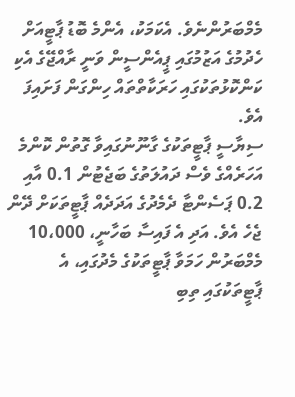މެމްބަރުންނެވެ. އެކަމަކު، އެންމެ ބޮޑު ޕާޓީއަށް ހެދުމުގެ އަޒުމުގައި ޕީއެންސީން ވަނީ ރާއްޖޭގެ އެކި ކަންކޮޅުތަކުގައި ހަރަކާތްތައް ހިންގަން ފަށައިފަ އެވެ.
ސިޔާސީ ޕާޓީތަކުގެ ގާނޫނުގައިވާ ގޮތުން ކޮންމެ އަހަރެއްގެ ވެސް ދައުލަތުގެ ބަޖެޓުން 0.1 އާއި 0.2 ޕަސެންޓާ ދެމެދުގެ އަދަދެއް ޕާޓީތަކަށް ދޭން ޖެހެ އެވެ. އަދި އެ ފައިސާ ބަހާނީ، 10،000 މެމްބަރުން ހަމަވާ ޕާޓީތަކުގެ މެދުގައި، އެ ޕާޓީތަކުގައި ތިބި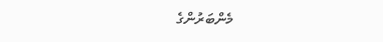މެންބަރުންގެ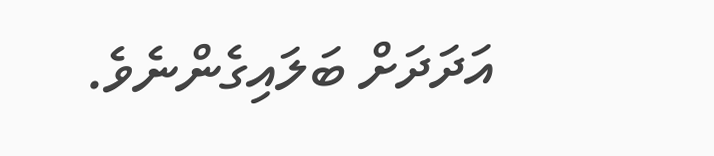އަދަދަށް ބަލައިގެންނެވެ.